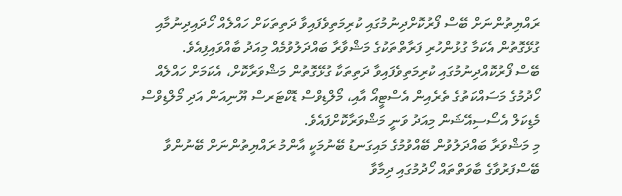ރައްޔިތުންނަށް ބޭސް ފޯރުކޮށްދިނުމުގައި ކުރިމަތިވެފައިވާ ދަތިތަކަށް ހައްލެއް ހޯދައިދިނުމާއި ގުޅޭގޮތުން އެކަމާ ގުޅުންހުރި ފަރާތްތަކުގެ މަޝްވާރާ ބައްދަލުވުމެއް މިއަދު ބާއްވައިފިއެވެ.
ބޭސް ފޯރުކޮއްދިނުމުގައި ކުރިމަތިވެފައިވާ ދަތިތަކާ ގުޅޭގޮތުން މަޝްވަރާކޮށް، އެކަމަށް ހައްލެއް ހޯދުމުގެ މަސައްކަތުގެ ތެރެއިން އެސްޓީއޯ އާއި، މޯލްޑިވްސް ޑޮކްޓަރސް ޔޫނިއަން އަދި މޯލްޑިވްސް މެޑިކަލް އެސޯސިއޭޝަން މިއަދު ވަނީ މަޝްވަރާކޮށްފައެވެ.
މި މަޝްވަރާ ބައްދަލުވުން ބޭއްވުމުގެ މައިގަނޑު ބޭނުމަކީ އާންމު ރައްޔިތުންނަށް ބޭނުންވާ ބޭސްފަރުވާގެ ބާވަތްތައް ހޯދުމުގައި ދިމާވާ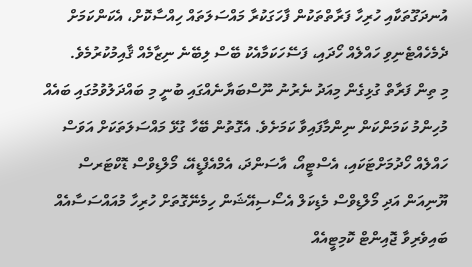އުނދަގޫތަކާއި ހުރިހާ ފަރާތްތަކުން ފާހަގަކުރާ މައްސަލަތައް ހިއްސާކޮށް، އެކަންކަމަށް ދެމެހެއްޓެނިވި ހައްލެއް ހޯދައި، ފަސޭހަކަމާއެކު ބޭސް ލިބޭނެ ނިޒާމެއް ޤާއިމުކުރުމެވެ.
މި ތިން ފަރާތް ގުޅިގެން މިއަދު ނެރުނު ނޫސްބަޔާނެއްގައި ބުނީ މި ބައްދަލުވުމުގައި ބައެއް މުހިންމު ކަމަންކަން ނިންމާފައިވާ ކަމަށެވެ. އެގޮތުން ބޭހާ ގުޅޭ މައްސަލަތަކަށް އަވަސް ހައްލެއް ހޯދުމަށްޓަކައި، އެސްޓީއޯ، އާސަންދަ، އެމްއެފްޑީއޭ، މޯލްޑިވްސް ޑޮކްޓަރސް ޔޫނިއަން އަދި މޯލްޑިވްސް މެޑިކަލް އެސޯސިއޭޝަން ހިމެނޭގޮތަށް ހުރިހާ މުއައްސަސާއެއް ބައިވެރިވާ ޖޮއިންޓް ކޮމިޓީއެއް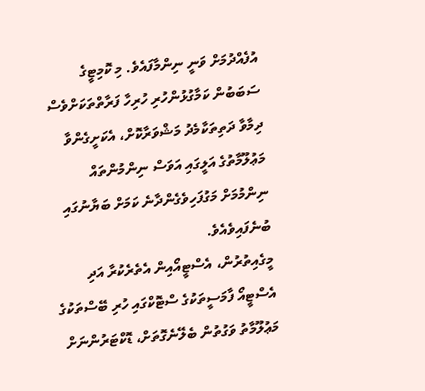އުފެއްދުމަށް ވަނީ ނިންމާފައެވެ. މި ކޮމިޓީގެ ސަބަބުން ކަމާގުޅުންހުރި ހުރިހާ ފަރާތްތަކަށްވެސް ދިމާވާ ދަތިތަކާމެދު މަޝްވަރާކޮށް، އެކަށީގެންވާ މަޢުލޫމާތުގެ އަލީގައި އަވަސް ނިންމުންތައް ނިންމުމަށް މަގުފަހިވެގެންދާނެ ކަމަށް ބަޔާނުގައި ބުނެފައިވެއެވެ.
މީގެއިތުރުން، އެސްޓީއޯއިން އެތެރެކުރާ އަދި އެސްޓީއޯ ފާމަސީތަކުގެ ސްޓޮކްގައި ހުރި ބޭސްތަކުގެ މަޢުލޫމާތު ވަގުތުން ބެލޭނެގޮތަށް، ޑޮކްޓަރުންނަށް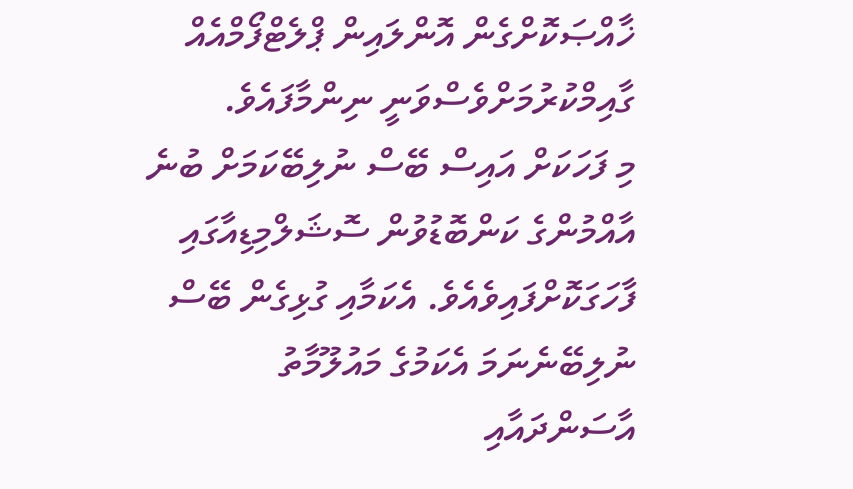ޚާއްޞަކޮށްގެން އޮންލައިން ޕްލެޓްފޯމްއެއް ގާއިމްކުރުމަށްވެސްވަނީ ނިންމާފައެވެ.
މި ފަހަކަށް އައިސް ބޭސް ނުލިބޭކަމަށް ބުނެ އާއްމުންގެ ކަންބޮޑުވުން ސޮޝަލްމިޑިއާގައި ފާހަގަކޮށްފައިވެއެވެ. އެކަމާއި ގުޅިގެން ބޭސް ނުލިބޭނެނަމަ އެކަމުގެ މައުލޫމާތު އާސަންދައާއި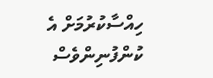ހިއްސާކުރުމަށް އެ ކުންފުނިންވެސް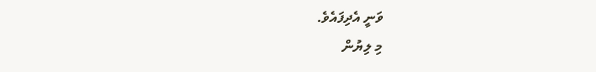ވަނީ އެދިފައެވެ.
މި ލިޔުން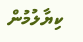ކިޔާލުމުން